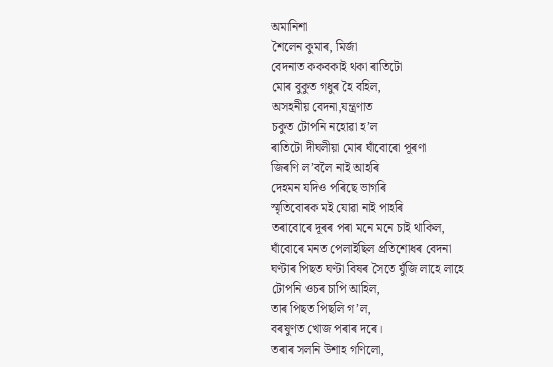অমানিশা
শৈলেন কুমাৰ, মিৰ্জা
বেদনাত ককবকাই থকা ৰাতিটো
মোৰ বুকুত গধুৰ হৈ বহিল,
অসহনীয় বেদনা,যন্ত্ৰণাত
চকুত টোপনি নহোৱা হ’ল
ৰাতিটো দীঘলীয়া মোৰ ঘাঁবোৰো পূৰণা
জিৰণি ল’বলৈ নাই আহৰি
দেহমন যদিও পৰিছে ভাগৰি
স্মৃতিবোৰক মই যোৱা নাই পাহৰি
তৰাবোৰে দূৰৰ পৰা মনে মনে চাই থাকিল,
ঘাঁবোৰে মনত পেলাইছিল প্ৰতিশোধৰ বেদনা
ঘণ্টাৰ পিছত ঘণ্টা বিষৰ সৈতে যুঁজি লাহে লাহে
টোপনি ওচৰ চাপি আহিল,
তাৰ পিছত পিছলি গ’ল,
বৰষুণত খোজ পৰাৰ দৰে।
তৰাৰ সলনি উশাহ গণিলো,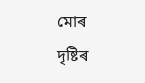মোৰ দৃষ্টিৰ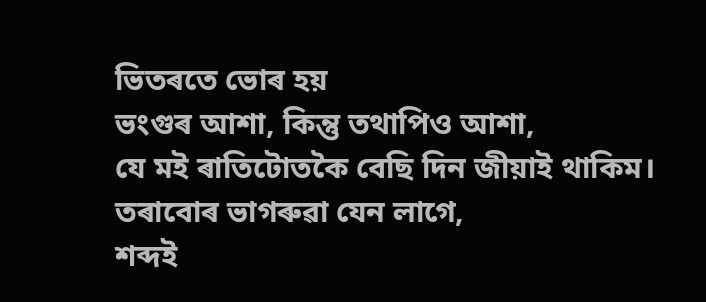ভিতৰতে ভোৰ হয়
ভংগুৰ আশা, কিন্তু তথাপিও আশা,
যে মই ৰাতিটোতকৈ বেছি দিন জীয়াই থাকিম।
তৰাবোৰ ভাগৰুৱা যেন লাগে,
শব্দই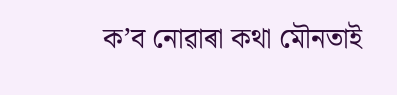ক’ব নোৱাৰা কথা মৌনতাই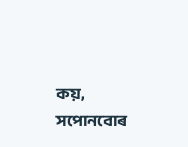কয়,
সপোনবোৰ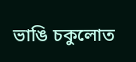ভাঙি চকুলোত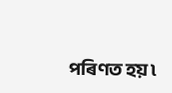পৰিণত হয় ৷